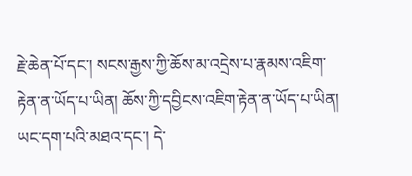རྗེ་ཆེན་པོ་དང་། སངས་རྒྱས་ཀྱི་ཆོས་མ་འདྲེས་པ་རྣམས་འཇིག་རྟེན་ན་ཡོད་པ་ཡིན། ཆོས་ཀྱི་དབྱིངས་འཇིག་རྟེན་ན་ཡོད་པ་ཡིན། ཡང་དག་པའི་མཐའ་དང་། དེ་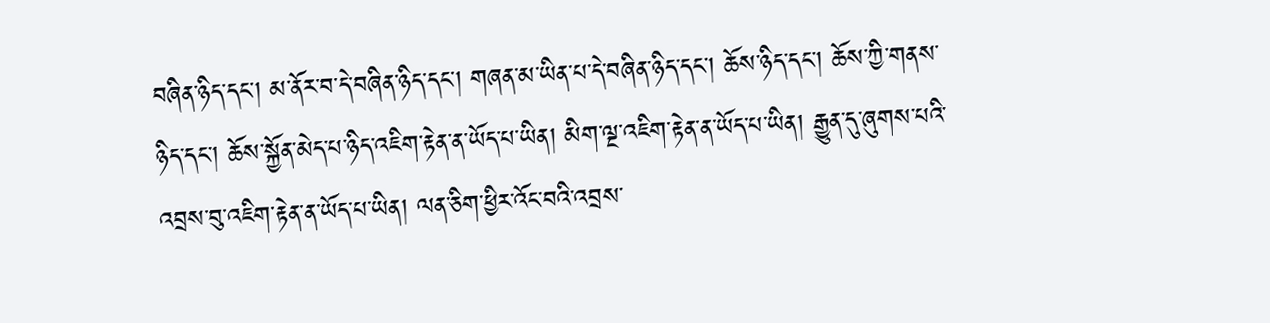བཞིན་ཉིད་དང་། མ་ནོར་བ་དེ་བཞིན་ཉིད་དང་། གཞན་མ་ཡིན་པ་དེ་བཞིན་ཉིད་དང་། ཆོས་ཉིད་དང་། ཆོས་ཀྱི་གནས་ཉིད་དང་། ཆོས་སྐྱོན་མེད་པ་ཉིད་འཇིག་རྟེན་ན་ཡོད་པ་ཡིན། མིག་ལྔ་འཇིག་རྟེན་ན་ཡོད་པ་ཡིན། རྒྱུན་དུ་ཞུགས་པའི་འབྲས་བུ་འཇིག་རྟེན་ན་ཡོད་པ་ཡིན། ལན་ཅིག་ཕྱིར་འོང་བའི་འབྲས་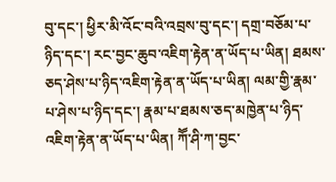བུ་དང་། ཕྱིར་མི་འོང་བའི་འབྲས་བུ་དང་། དགྲ་བཅོམ་པ་ཉིད་དང་། རང་བྱང་ཆུབ་འཇིག་རྟེན་ན་ཡོད་པ་ཡིན། ཐམས་ཅད་ཤེས་པ་ཉིད་འཇིག་རྟེན་ན་ཡོད་པ་ཡིན། ལམ་གྱི་རྣམ་པ་ཤེས་པ་ཉིད་དང་། རྣམ་པ་ཐམས་ཅད་མཁྱེན་པ་ཉིད་འཇིག་རྟེན་ན་ཡོད་པ་ཡིན། ཀཽ་ཤི་ཀ་བྱང་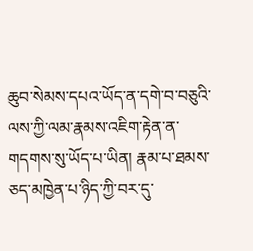ཆུབ་སེམས་དཔའ་ཡོད་ན་དགེ་བ་བཅུའི་ལས་ཀྱི་ལམ་རྣམས་འཇིག་རྟེན་ན་གདགས་སུ་ཡོད་པ་ཡིན། རྣམ་པ་ཐམས་ཅད་མཁྱེན་པ་ཉིད་ཀྱི་བར་དུ་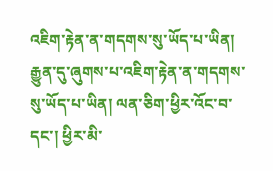འཇིག་རྟེན་ན་གདགས་སུ་ཡོད་པ་ཡིན། རྒྱུན་དུ་ཞུགས་པ་འཇིག་རྟེན་ན་གདགས་སུ་ཡོད་པ་ཡིན། ལན་ཅིག་ཕྱིར་འོང་བ་དང་། ཕྱིར་མི་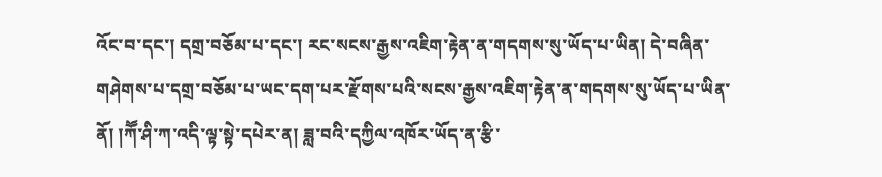འོང་བ་དང་། དགྲ་བཅོམ་པ་དང་། རང་སངས་རྒྱས་འཇིག་རྟེན་ན་གདགས་སུ་ཡོད་པ་ཡིན། དེ་བཞིན་གཤེགས་པ་དགྲ་བཅོམ་པ་ཡང་དག་པར་རྫོགས་པའི་སངས་རྒྱས་འཇིག་རྟེན་ན་གདགས་སུ་ཡོད་པ་ཡིན་ནོ། །ཀཽ་ཤི་ཀ་འདི་ལྟ་སྟེ་དཔེར་ན། ཟླ་བའི་དཀྱིལ་འཁོར་ཡོད་ན་རྩི་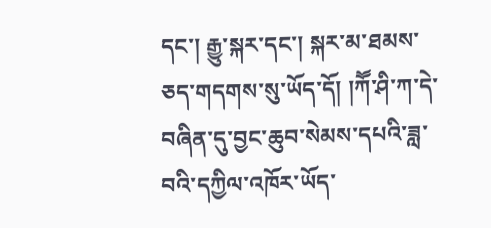དང་། རྒྱུ་སྐར་དང་། སྐར་མ་ཐམས་ཅད་གདགས་སུ་ཡོད་དོ། །ཀཽ་ཤི་ཀ་དེ་བཞིན་དུ་བྱང་ཆུབ་སེམས་དཔའི་ཟླ་བའི་དཀྱིལ་འཁོར་ཡོད་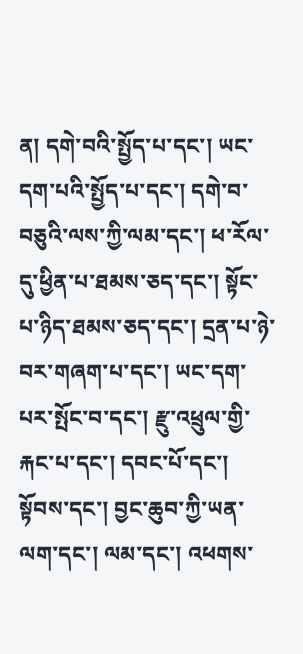ན། དགེ་བའི་སྤྱོད་པ་དང་། ཡང་དག་པའི་སྤྱོད་པ་དང་། དགེ་བ་བཅུའི་ལས་ཀྱི་ལམ་དང་། ཕ་རོལ་དུ་ཕྱིན་པ་ཐམས་ཅད་དང་། སྟོང་པ་ཉིད་ཐམས་ཅད་དང་། དྲན་པ་ཉེ་བར་གཞག་པ་དང་། ཡང་དག་པར་སྤོང་བ་དང་། རྫུ་འཕྲུལ་གྱི་རྐང་པ་དང་། དབང་པོ་དང་། སྟོབས་དང་། བྱང་ཆུབ་ཀྱི་ཡན་ལག་དང་། ལམ་དང་། འཕགས་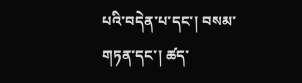པའི་བདེན་པ་དང་། བསམ་གཏན་དང་། ཚད་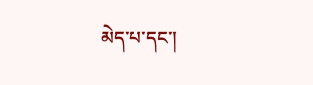མེད་པ་དང་།